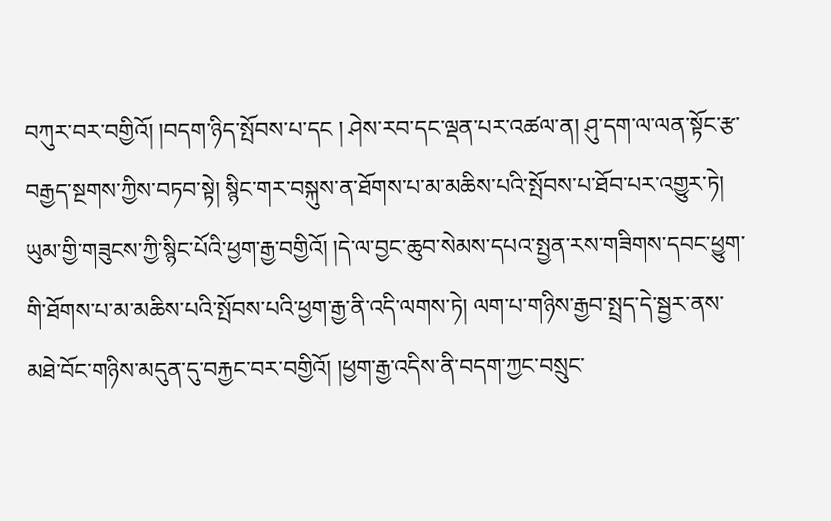བཀུར་བར་བགྱིའོ། །བདག་ཉིད་སྤོབས་པ་དང ། ཤེས་རབ་དང་ལྡན་པར་འཚལ་ན། ཤུ་དག་ལ་ལན་སྟོང་རྩ་བརྒྱད་སྔགས་ཀྱིས་བཏབ་སྟེ། སྙིང་གར་བསྐུས་ན་ཐོགས་པ་མ་མཆིས་པའི་སྤོབས་པ་ཐོབ་པར་འགྱུར་ཏེ། ཡུམ་གྱི་གཟུངས་ཀྱི་སྙིང་པོའི་ཕྱག་རྒྱ་བགྱིའོ། །དེ་ལ་བྱང་ཆུབ་སེམས་དཔའ་སྤྱན་རས་གཟིགས་དབང་ཕྱུག་གི་ཐོགས་པ་མ་མཆིས་པའི་སྤོབས་པའི་ཕྱག་རྒྱ་ནི་འདི་ལགས་ཏེ། ལག་པ་གཉིས་རྒྱབ་སྤྲད་དེ་སྦྱར་ནས་མཐེ་བོང་གཉིས་མདུན་དུ་བརྐྱང་བར་བགྱིའོ། །ཕྱག་རྒྱ་འདིས་ནི་བདག་ཀྱང་བསྲུང་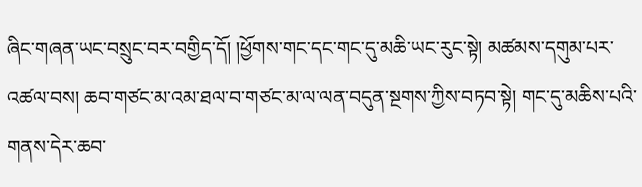ཞིང་གཞན་ཡང་བསྲུང་བར་བགྱིད་དོ། །ཕྱོགས་གང་དང་གང་དུ་མཆི་ཡང་རུང་སྟེ། མཚམས་དགུམ་པར་འཚལ་བས། ཆབ་གཙང་མ་འམ་ཐལ་བ་གཙང་མ་ལ་ལན་བདུན་སྔགས་ཀྱིས་བཏབ་སྟེ། གང་དུ་མཆིས་པའི་གནས་དེར་ཆབ་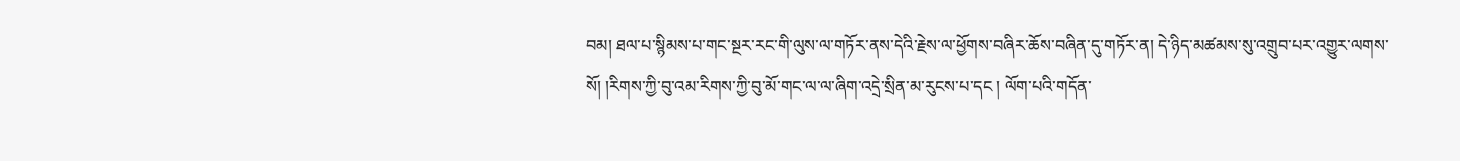བམ། ཐལ་པ་སྙིམས་པ་གང་སྔར་རང་གི་ལུས་ལ་གཏོར་ནས་དེའི་རྗེས་ལ་ཕྱོགས་བཞིར་ཆོས་བཞིན་དུ་གཏོར་ན། དེ་ཉིད་མཚམས་སུ་འགྲུབ་པར་འགྱུར་ལགས་སོ། །རིགས་ཀྱི་བུ་འམ་རིགས་ཀྱི་བུ་མོ་གང་ལ་ལ་ཞིག་འདྲེ་སྲིན་མ་རུངས་པ་དང ། ལོག་པའི་གདོན་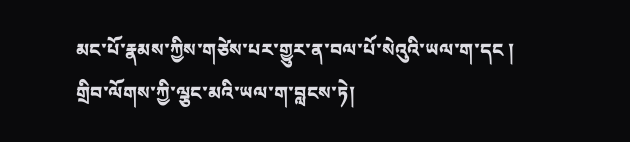མང་པོ་རྣམས་ཀྱིས་གཙེས་པར་གྱུར་ན་བལ་པོ་སེའུའི་ཡལ་ག་དང ། གྲིབ་ལོགས་ཀྱི་ལྕང་མའི་ཡལ་ག་བླངས་ཏེ།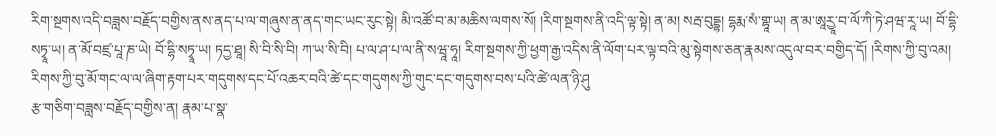རིག་སྔགས་འདི་བཟླས་བརྗོད་བགྱིས་ནས་ནད་པ་ལ་གཞུས་ན་ནད་གང་ཡང་རུང་སྟེ། མི་འཚོ་བ་མ་མཆིས་ལགས་སོ། །རིག་སྔགས་ནི་འདི་ལྟ་སྟེ། ན་མ། སརྦ་བུདྡྷ། དྷརྨ་སཾ་གྷཱ་ཡ། ན་མ་ཨཱརྱཱ་བ་ལོ་ཀི་ཏེ་ཤཝ་རཱ་ཡ། བོ་དྷི་སཏྭཱ་ཡ། ན་མོ་བཛྲ་པཱ་ཎ་ཡེ། བོ་དྷི་སཏྭཱ་ཡ། ཏདྱ་ཐཱ། སི་བི་སི་བི། ཀ་ཡ་སི་བི། པ་ལ་ཤ་པ་ལ་ནི་སཝཱ་ཧཱ། རིག་སྔགས་ཀྱི་ཕྱག་རྒྱ་འདིས་ནི་ལོག་པར་ལྟ་བའི་མུ་སྟེགས་ཅན་རྣམས་འདུལ་བར་བགྱིད་དོ། །རིགས་ཀྱི་བུ་འམ། རིགས་ཀྱི་བུ་མོ་གང་ལ་ལ་ཞིག་རྟག་པར་གདུགས་དང་པོ་འཆར་བའི་ཚེ་དང་གདུགས་ཀྱི་གུང་དང་གདུགས་བས་པའི་ཚེ་ལན་ཉི་ཤུ
རྩ་གཅིག་བཟླས་བརྗོད་བགྱིས་ན། རྣམ་པ་སྣ་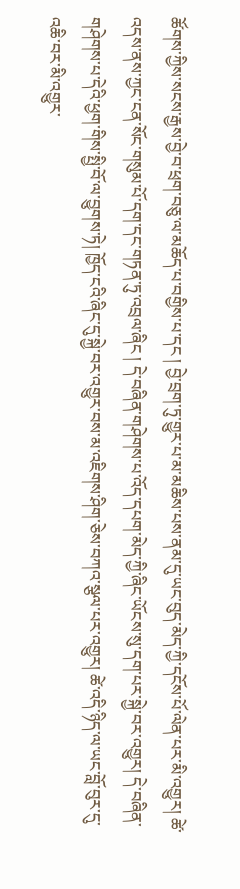ཚོགས་ཀྱིས་སངས་རྒྱས་བྱེ་བ་ཕྲག་བཅུ་ལ་མཆོད་པ་བགྱིས་པ་དང ། བྱེ་བྲག་ཏུ་གྱུར་པ་མ་མཆིས་པས་ནམ་དུ་ཡང་བུད་མེད་ཀྱི་དངོས་པོ་ལེན་པར་མི་འགྱུར། ཚེ་འདས་ནས་ཀྱང་ངན་སོང་གསུམ་པོ་དག་དང་གཏན་ཏུ་འབྲལ་ཞིང ། དེ་བཞིན་གཤེགས་པ་འོད་དཔག་མེད་ཀྱི་ཞིང་ཡོངས་སུ་དག་པར་སྐྱེ་བར་འགྱུར། དེ་བཞིན་གཤེགས་པ་དེའི་ཕྱག་གིས་སྤྱི་བོ་ལ་བྱུགས་ཏེ། ཁྱོད་ངའི་ཞིང་དུ་སྐྱེ་བར་འགྱུར་བས་མ་འཇིགས་ཤིག་ཅེས་བཀའ་སྩལ་པར་འགྱུར། ཚེ་འདི་ཉིད་ལ་ཡང་བློ་བུར་དུ་འཆི་བར་མི་འགྱུར་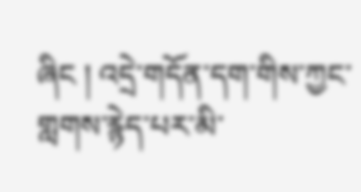ཞིང ། འདྲེ་གདོན་དག་གིས་ཀྱང་གླགས་རྙེད་པར་མི་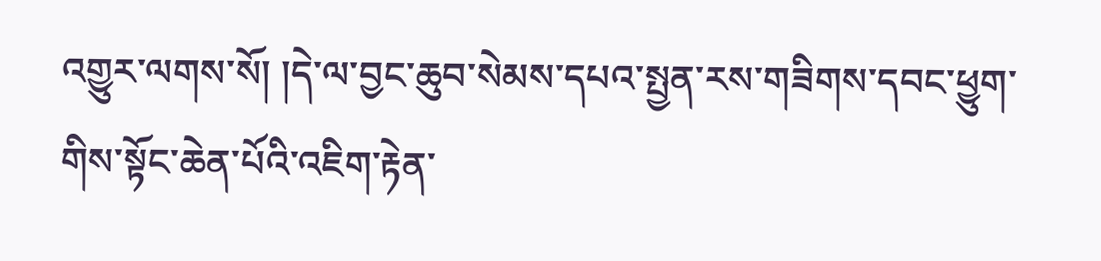འགྱུར་ལགས་སོ། །དེ་ལ་བྱང་ཆུབ་སེམས་དཔའ་སྤྱན་རས་གཟིགས་དབང་ཕྱུག་གིས་སྟོང་ཆེན་པོའི་འཇིག་རྟེན་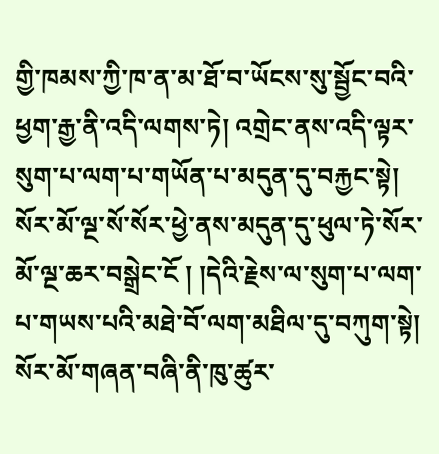གྱི་ཁམས་ཀྱི་ཁ་ན་མ་ཐོ་བ་ཡོངས་སུ་སྦྱོང་བའི་ཕྱག་རྒྱ་ནི་འདི་ལགས་ཏེ། འགྲེང་ནས་འདི་ལྟར་སུག་པ་ལག་པ་གཡོན་པ་མདུན་དུ་བརྐྱང་སྟེ། སོར་མོ་ལྔ་སོ་སོར་ཕྱེ་ནས་མདུན་དུ་ཕུལ་ཏེ་སོར་མོ་ལྔ་ཆར་བསྒྲེང་ངོ ། །དེའི་རྗེས་ལ་སུག་པ་ལག་པ་གཡས་པའི་མཐེ་བོ་ལག་མཐིལ་དུ་བཀུག་སྟེ། སོར་མོ་གཞན་བཞི་ནི་ཁུ་ཚུར་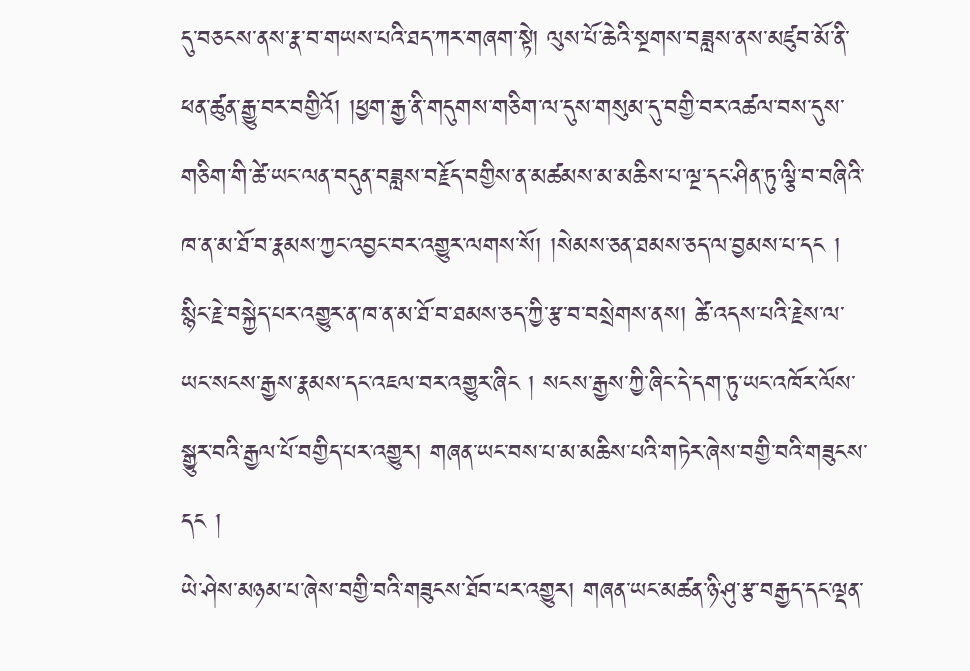དུ་བཅངས་ནས་རྣ་བ་གཡས་པའི་ཐད་ཀར་གཞག་སྟེ། ལུས་པོ་ཆེའི་སྔགས་བཟླས་ནས་མཛུབ་མོ་ནི་ཕན་ཚུན་རྒྱུ་བར་བགྱིའོ། །ཕྱག་རྒྱ་ནི་གདུགས་གཅིག་ལ་དུས་གསུམ་དུ་བགྱི་བར་འཚལ་བས་དུས་གཅིག་གི་ཚེ་ཡང་ལན་བདུན་བཟླས་བརྗོད་བགྱིས་ན་མཚམས་མ་མཆིས་པ་ལྔ་དང་ཤིན་ཏུ་ལྕི་བ་བཞིའི་ཁ་ན་མ་ཐོ་བ་རྣམས་ཀྱང་འབྱང་བར་འགྱུར་ལགས་སོ། །སེམས་ཅན་ཐམས་ཅད་ལ་བྱམས་པ་དང ། སྙིང་རྗེ་བསྐྱེད་པར་འགྱུར་ན་ཁ་ན་མ་ཐོ་བ་ཐམས་ཅད་ཀྱི་རྩ་བ་བསྲེགས་ནས། ཚེ་འདས་པའི་རྗེས་ལ་ཡང་སངས་རྒྱས་རྣམས་དང་འཇལ་བར་འགྱུར་ཞིང ། སངས་རྒྱས་ཀྱི་ཞིང་དེ་དག་ཏུ་ཡང་འཁོར་ལོས་སྒྱུར་བའི་རྒྱལ་པོ་བགྱིད་པར་འགྱུར། གཞན་ཡང་བས་པ་མ་མཆིས་པའི་གཏེར་ཞེས་བགྱི་བའི་གཟུངས་དང །
ཡེ་ཤེས་མཉམ་པ་ཞེས་བགྱི་བའི་གཟུངས་ཐོབ་པར་འགྱུར། གཞན་ཡང་མཚན་ཉི་ཤུ་རྩ་བརྒྱད་དང་ལྡན་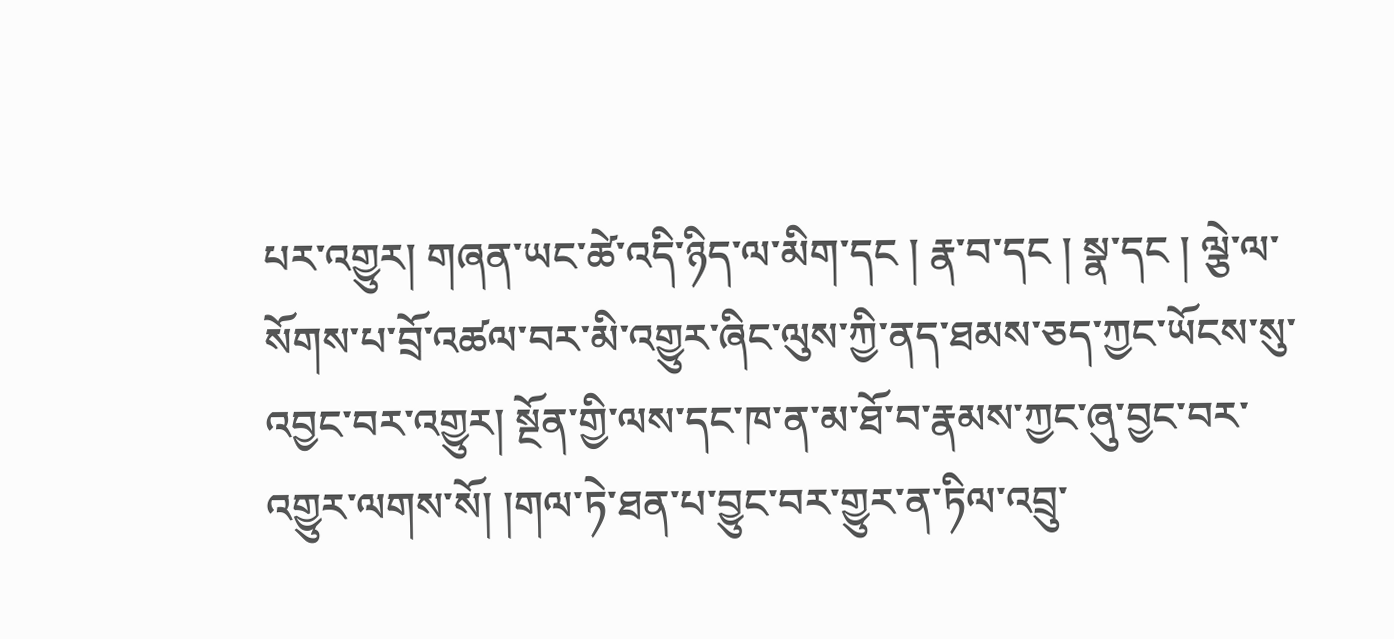པར་འགྱུར། གཞན་ཡང་ཚེ་འདི་ཉིད་ལ་མིག་དང ། རྣ་བ་དང ། སྣ་དང ། ལྕེ་ལ་སོགས་པ་བྲོ་འཚལ་བར་མི་འགྱུར་ཞིང་ལུས་ཀྱི་ནད་ཐམས་ཅད་ཀྱང་ཡོངས་སུ་འབྱང་བར་འགྱུར། སྔོན་གྱི་ལས་དང་ཁ་ན་མ་ཐོ་བ་རྣམས་ཀྱང་ཞུ་བྱང་བར་འགྱུར་ལགས་སོ། །གལ་ཏེ་ཐན་པ་བྱུང་བར་གྱུར་ན་ཏིལ་འབྲུ་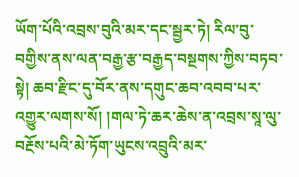ཡོག་པོའི་འབྲས་བུའི་མར་དང་སྦྱར་ཏེ། རིལ་བུ་བགྱིས་ནས་ལན་བརྒྱ་རྩ་བརྒྱད་བསྔགས་ཀྱིས་བཏབ་སྟེ། ཆབ་རྫིང་དུ་བོར་ནས་དགུང་ཆབ་འབབ་པར་འགྱུར་ལགས་སོ། །གལ་ཏེ་ཆར་ཆེས་ན་འབྲས་སཱ་ལུ་བརྔོས་པའི་མེ་ཏོག་ཡུངས་འབྲུའི་མར་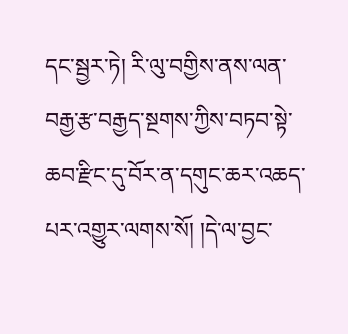དང་སྦྱར་ཏེ། རི་ལུ་བགྱིས་ནས་ལན་བརྒྱ་རྩ་བརྒྱད་སྔགས་ཀྱིས་བཏབ་སྟེ་ཆབ་རྫིང་དུ་བོར་ན་དགུང་ཆར་འཆད་པར་འགྱུར་ལགས་སོ། །དེ་ལ་བྱང་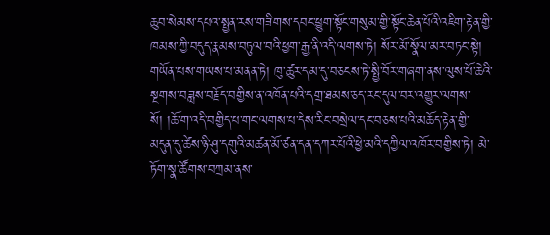ཆུབ་སེམས་དཔའ་སྤྱན་རས་གཟིགས་དབང་ཕྱུག་སྟོང་གསུམ་གྱི་སྟོང་ཆེན་པོའི་འཇིག་རྟེན་གྱི་ཁམས་ཀྱི་བདུད་རྣམས་བཏུལ་བའི་ཕྱག་རྒྱ་ནི་འདི་ལགས་ཏེ། སོར་མོ་སྣོལ་མར་བཏང་སྟེ། གཡོན་པས་གཡས་པ་མནན་ཏེ། ཁུ་ཚུར་དམ་དུ་བཅངས་ཏེ་སྤྱི་བོར་གཞག་ནས་ལུས་པོ་ཆེའི་སྔགས་བཟླས་བརྗོད་བགྱིས་ན་འཁོན་པའི་དགྲ་ཐམས་ཅད་རང་དུལ་བར་འགྱུར་ལགས་སོ། །ཆོ་ག་འདི་བགྱིད་པ་གང་ལགས་པ་དེས་རིང་བསྲེལ་དང་བཅས་པའི་མཆོད་རྟེན་གྱི་མདུན་དུ་ཚེས་ཉི་ཤུ་དགུའི་མཚན་མོ་ཙན་དན་དཀར་པོའི་ཕྱེ་མའི་དཀྱིལ་འཁོར་བགྱིས་ཏེ། མེ་ཏོག་སྣ་ཚོགས་བཀྲམ་ནས་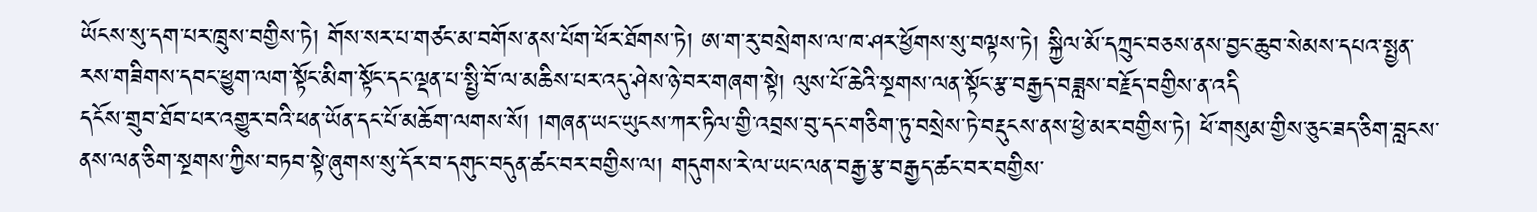ཡོངས་སུ་དག་པར་ཁྲུས་བགྱིས་ཏེ། གོས་སར་པ་གཙང་མ་བགོས་ནས་པོག་ཕོར་ཐོགས་ཏེ། ཨ་ག་རུ་བསྲེགས་ལ་ཁ་ཤར་ཕྱོགས་སུ་བལྟས་ཏེ། སྐྱིལ་མོ་དཀྲུང་བཅས་ནས་བྱང་ཆུབ་སེམས་དཔའ་སྤྱན་རས་གཟིགས་དབང་ཕྱུག་ལག་སྟོང་མིག་སྟོང་དང་ལྡན་པ་སྤྱི་བོ་ལ་མཆིས་པར་འདུ་ཤེས་ཉེ་བར་གཞག་སྟེ། ལུས་པོ་ཆེའི་སྔགས་ལན་སྟོང་རྩ་བརྒྱད་བཟླས་བརྗོད་བགྱིས་ན་འདི
དངོས་གྲུབ་ཐོབ་པར་འགྱུར་བའི་ཕན་ཡོན་དང་པོ་མཆོག་ལགས་སོ། །གཞན་ཡང་ཡུངས་ཀར་ཏིལ་གྱི་འབྲས་བུ་དང་གཅིག་ཏུ་བསྲེས་ཏེ་བརྡུངས་ནས་ཕྱེ་མར་བགྱིས་ཏེ། ཕོ་གསུམ་གྱིས་ཅུང་ཟད་ཅིག་བླངས་ནས་ལན་ཅིག་སྔགས་ཀྱིས་བཏབ་སྟེ་ཞུགས་སུ་དོར་བ་དགུང་བདུན་ཚང་བར་བགྱིས་ལ། གདུགས་རེ་ལ་ཡང་ལན་བརྒྱ་རྩ་བརྒྱད་ཚང་བར་བགྱིས་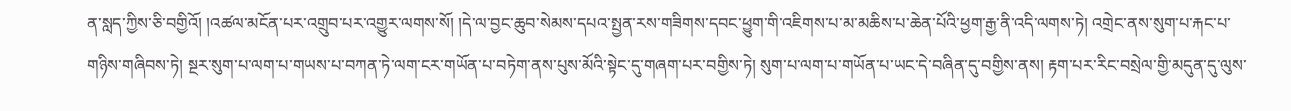ན་སླད་ཀྱིས་ཅི་བགྱིའོ། །འཚལ་མངོན་པར་འགྲུབ་པར་འགྱུར་ལགས་སོ། །དེ་ལ་བྱང་ཆུབ་སེམས་དཔའ་སྤྱན་རས་གཟིགས་དབང་ཕྱུག་གི་འཇིགས་པ་མ་མཆིས་པ་ཆེན་པོའི་ཕྱག་རྒྱ་ནི་འདི་ལགས་ཏེ། འགྲེང་ནས་སུག་པ་རྐང་པ་གཉིས་གཞིབས་ཏེ། སྔར་སུག་པ་ལག་པ་གཡས་པ་བཀན་ཏེ་ལག་ངར་གཡོན་པ་བཏེག་ནས་པུས་མོའི་སྟེང་དུ་གཞག་པར་བགྱིས་ཏེ། སུག་པ་ལག་པ་གཡོན་པ་ཡང་དེ་བཞིན་དུ་བགྱིས་ནས། རྟག་པར་རིང་བསྲེལ་གྱི་མདུན་དུ་ལུས་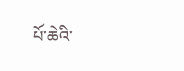པོ་ཆེའི་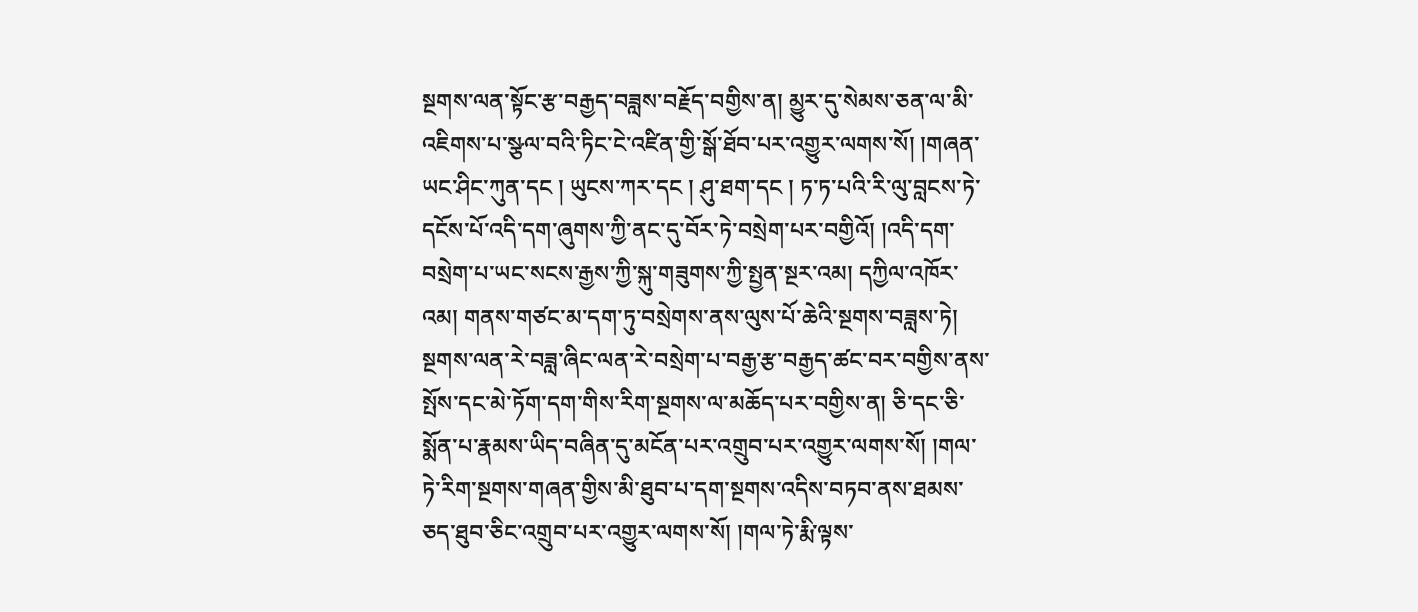སྔགས་ལན་སྟོང་རྩ་བརྒྱད་བཟླས་བརྗོད་བགྱིས་ན། མྱུར་དུ་སེམས་ཅན་ལ་མི་འཇིགས་པ་སྩལ་བའི་ཏིང་ངེ་འཛིན་གྱི་སྒོ་ཐོབ་པར་འགྱུར་ལགས་སོ། །གཞན་ཡང་ཤིང་ཀུན་དང ། ཡུངས་ཀར་དང ། ཤུ་ཐག་དང ། ཏ་ཏ་པའི་རི་ལུ་བླངས་ཏེ་དངོས་པོ་འདི་དག་ཞུགས་ཀྱི་ནང་དུ་བོར་ཏེ་བསྲེག་པར་བགྱིའོ། །འདི་དག་བསྲེག་པ་ཡང་སངས་རྒྱས་ཀྱི་སྐུ་གཟུགས་ཀྱི་སྤྱན་སྔར་འམ། དཀྱིལ་འཁོར་འམ། གནས་གཙང་མ་དག་ཏུ་བསྲེགས་ནས་ལུས་པོ་ཆེའི་སྔགས་བཟླས་ཏེ། སྔགས་ལན་རེ་བཟླ་ཞིང་ལན་རེ་བསྲེག་པ་བརྒྱ་རྩ་བརྒྱད་ཚང་བར་བགྱིས་ནས་སྤོས་དང་མེ་ཏོག་དག་གིས་རིག་སྔགས་ལ་མཆོད་པར་བགྱིས་ན། ཅི་དང་ཅི་སྨོན་པ་རྣམས་ཡིད་བཞིན་དུ་མངོན་པར་འགྲུབ་པར་འགྱུར་ལགས་སོ། །གལ་ཏེ་རིག་སྔགས་གཞན་གྱིས་མི་ཐུབ་པ་དག་སྔགས་འདིས་བཏབ་ནས་ཐམས་ཅད་ཐུབ་ཅིང་འགྲུབ་པར་འགྱུར་ལགས་སོ། །གལ་ཏེ་རྨི་ལྟས་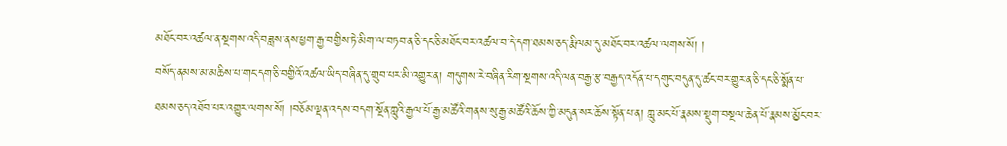མཐོང་བར་འཚལ་ན་སྔགས་འདི་བཟླས་ནས་ཕྱག་རྒྱ་བགྱིས་ཏེ་མིག་ལ་བཏབ་ན་ཅི་དང་ཅི་མཐོང་བར་འཚལ་བ་དེ་དག་ཐམས་ཅད་རྨི་ལམ་དུ་མཐོང་བར་འཚལ་ལགས་སོ། །
བསོད་ནམས་མ་མཆིས་པ་གང་དག་ཅི་བགྱིའོ་འཚལ་ཡིད་བཞིན་དུ་གྲུབ་པར་མི་འགྱུར་ན། གདུགས་རེ་བཞིན་རིག་སྔགས་འདི་ལན་བརྒྱ་རྩ་བརྒྱད་འདོན་པ་དགུང་བདུན་དུ་ཚང་བར་གྱུར་ན་ཅི་དང་ཅི་སྨོན་པ་ཐམས་ཅད་འཐོབ་པར་འགྱུར་ལགས་སོ། །བཅོམ་ལྡན་འདས་བདག་སྔོན་ཀླུའི་རྒྱལ་པོ་རྒྱ་མཚོའི་གནས་སུ་རྒྱ་མཚོའི་ཆོས་ཀྱི་མདུན་སར་ཆོས་སྟོན་པ་ན། ཀླུ་མང་པོ་རྣམས་སྡུག་བསྔལ་ཆེན་པོ་རྣམས་མྱོང་བར་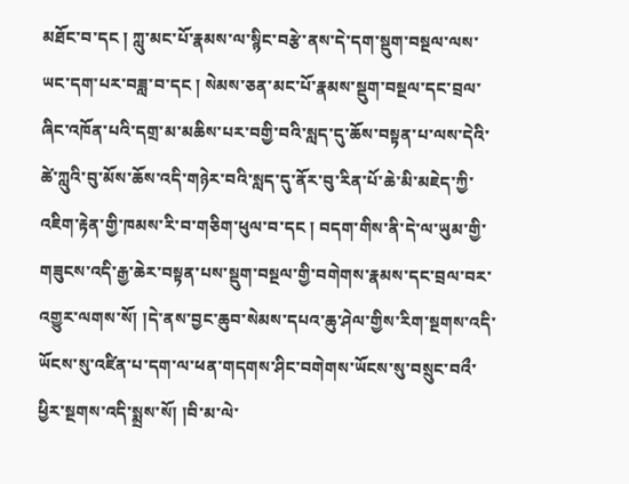མཐོང་བ་དང ། ཀླུ་མང་པོ་རྣམས་ལ་སྙིང་བརྩེ་ནས་དེ་དག་སྡུག་བསྔལ་ལས་ཡང་དག་པར་བཟླ་བ་དང ། སེམས་ཅན་མང་པོ་རྣམས་སྡུག་བསྔལ་དང་བྲལ་ཞིང་འཁོན་པའི་དགྲ་མ་མཆིས་པར་བགྱི་བའི་སླད་དུ་ཆོས་བསྟན་པ་ལས་དེའི་ཚེ་ཀླུའི་བུ་མོས་ཆོས་འདི་གཉེར་བའི་སླད་དུ་ནོར་བུ་རིན་པོ་ཆེ་མི་མཇེད་ཀྱི་འཇིག་རྟེན་གྱི་ཁམས་རི་བ་གཅིག་ཕུལ་བ་དང ། བདག་གིས་ནི་དེ་ལ་ཡུམ་གྱི་གཟུངས་འདི་རྒྱ་ཆེར་བསྟན་པས་སྡུག་བསྔལ་གྱི་བགེགས་རྣམས་དང་བྲལ་བར་འགྱུར་ལགས་སོ། །དེ་ནས་བྱང་ཆུབ་སེམས་དཔའ་ཆུ་ཤེལ་གྱིས་རིག་སྔགས་འདི་ཡོངས་སུ་འཛིན་པ་དག་ལ་ཕན་གདགས་ཤིང་བགེགས་ཡོངས་སུ་བསྲུང་བའྀ་ཕྱིར་སྔགས་འདི་སྨྲས་སོ། །བི་མ་ལེ་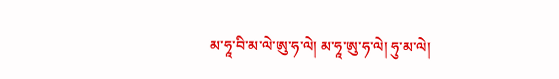མ་ཧཱ་བི་མ་ལེ་ཨུ་ཧ་ལེ། མ་ཧཱ་ཨུ་ཧ་ལེ། ཧུ་མ་ལེ།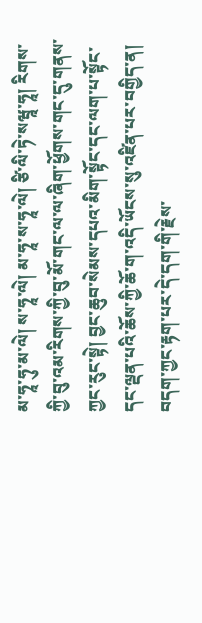མ་ཧཱ་ཧུ་མ་ལེ། ས་ཧཱ་ལེ། མ་ཧཱ་ས་ཧཱ་ལེ། ཙི་ལི་ཏེ་སཝཱ་ཧཱ། རིགས་ཀྱི་བུ་འམ་རིགས་ཀྱི་བུ་མོ་གང་ལ་ལ་ཞིག་ཕྱོགས་གང་དུ་གནས་ཀྱང་རུང་སྟེ། བྱང་ཆུབ་སེམས་དཔའ་མིག་སྟོང་དང་ལག་པ་སྟོང་དང་ལྡན་པའི་ཆོས་ཀྱི་ཆོ་ག་འདི་ཡོངས་སུ་འཛིན་པར་བགྱིད་ན། བདག་ཀྱང་རྟག་པར་དེ་དག་གི་རྗེས་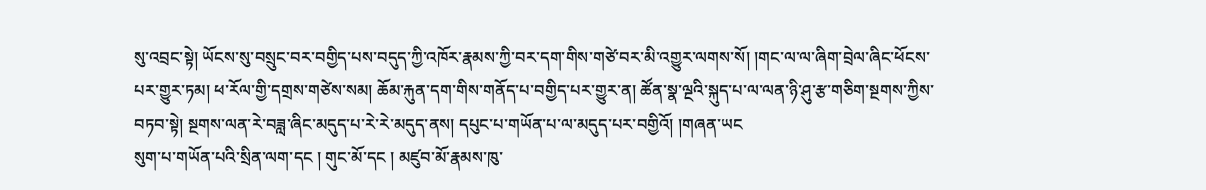སུ་འབྲང་སྟེ། ཡོངས་སུ་བསྲུང་བར་བགྱིད་པས་བདུད་ཀྱི་འཁོར་རྣམས་ཀྱི་བར་དག་གིས་གཙེ་བར་མི་འགྱུར་ལགས་སོ། །གང་ལ་ལ་ཞིག་བྲེལ་ཞིང་ཕོངས་པར་གྱུར་ཏམ། ཕ་རོལ་གྱི་དགྲས་གཙེས་སམ། ཆོམ་རྐུན་དག་གིས་གནོད་པ་བགྱིད་པར་གྱུར་ན། ཚོན་སྣ་ལྔའི་སྐུད་པ་ལ་ལན་ཉི་ཤུ་རྩ་གཅིག་སྔགས་ཀྱིས་བཏབ་སྟེ། སྔགས་ལན་རེ་བཟླ་ཞིང་མདུད་པ་རེ་རེ་མདུད་ནས། དཔུང་པ་གཡོན་པ་ལ་མདུད་པར་བགྱིའོ། །གཞན་ཡང
སུག་པ་གཡོན་པའི་སྲིན་ལག་དང ། གུང་མོ་དང ། མཛུབ་མོ་རྣམས་ཁུ་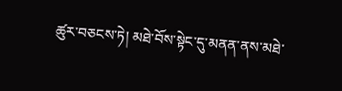ཚུར་བཅངས་ཏེ། མཐེ་བོས་སྟེང་དུ་མནན་ནས་མཐེ་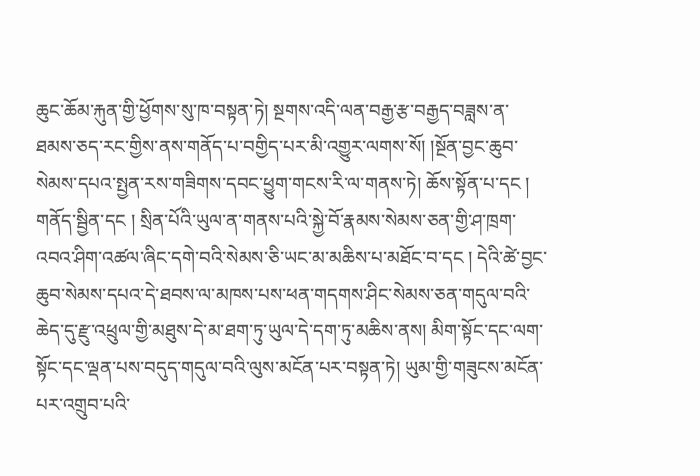ཆུང་ཆོམ་རྐུན་གྱི་ཕྱོགས་སུ་ཁ་བསྟན་ཏེ། སྔགས་འདི་ལན་བརྒྱ་རྩ་བརྒྱད་བཟླས་ན་ཐམས་ཅད་རང་གྱིས་ནས་གནོད་པ་བགྱིད་པར་མི་འགྱུར་ལགས་སོ། །སྔོན་བྱང་ཆུབ་སེམས་དཔའ་སྤྱན་རས་གཟིགས་དབང་ཕྱུག་གངས་རི་ལ་གནས་ཏེ། ཆོས་སྟོན་པ་དང ། གནོད་སྦྱིན་དང ། སྲིན་པོའི་ཡུལ་ན་གནས་པའི་སྐྱེ་བོ་རྣམས་སེམས་ཅན་གྱི་ཤ་ཁྲག་འབའ་ཤིག་འཚལ་ཞིང་དགེ་བའི་སེམས་ཅི་ཡང་མ་མཆིས་པ་མཐོང་བ་དང ། དེའི་ཚེ་བྱང་ཆུབ་སེམས་དཔའ་དེ་ཐབས་ལ་མཁས་པས་ཕན་གདགས་ཤིང་སེམས་ཅན་གདུལ་བའི་ཆེད་དུ་རྫུ་འཕྲུལ་གྱི་མཐུས་དེ་མ་ཐག་ཏུ་ཡུལ་དེ་དག་ཏུ་མཆིས་ནས། མིག་སྟོང་དང་ལག་སྟོང་དང་ལྡན་པས་བདུད་གདུལ་བའི་ལུས་མངོན་པར་བསྟན་ཏེ། ཡུམ་གྱི་གཟུངས་མངོན་པར་འགྲུབ་པའི་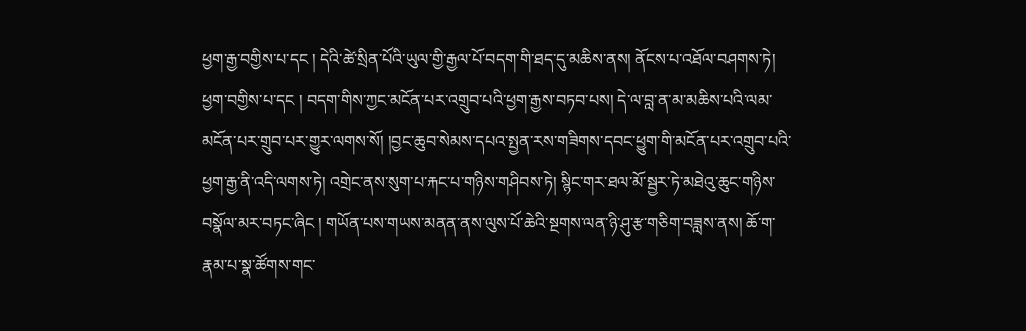ཕྱག་རྒྱ་བགྱིས་པ་དང ། དེའི་ཚེ་སྲིན་པོའི་ཡུལ་གྱི་རྒྱལ་པོ་བདག་གི་ཐད་དུ་མཆིས་ནས། ནོངས་པ་འཐོལ་བཤགས་ཏེ། ཕྱག་བགྱིས་པ་དང ། བདག་གིས་ཀྱང་མངོན་པར་འགྲུབ་པའི་ཕྱག་རྒྱས་བཏབ་པས། དེ་ལ་བླ་ན་མ་མཆིས་པའི་ལམ་མངོན་པར་གྲུབ་པར་གྱུར་ལགས་སོ། །བྱང་ཆུབ་སེམས་དཔའ་སྤྱན་རས་གཟིགས་དབང་ཕྱུག་གི་མངོན་པར་འགྲུབ་པའི་ཕྱག་རྒྱ་ནི་འདི་ལགས་ཏེ། འགྲེང་ནས་སུག་པ་རྐང་པ་གཉིས་གཤིབས་ཏེ། སྙིང་གར་ཐལ་མོ་སྦྱར་ཏེ་མཐེའུ་ཆུང་གཉིས་བསྣོལ་མར་བཏང་ཞིང ། གཡོན་པས་གཡས་མནན་ནས་ལུས་པོ་ཆེའི་སྔགས་ལན་ཉི་ཤུ་རྩ་གཅིག་བཟླས་ནས། ཆོ་ག་རྣམ་པ་སྣ་ཚོགས་གང་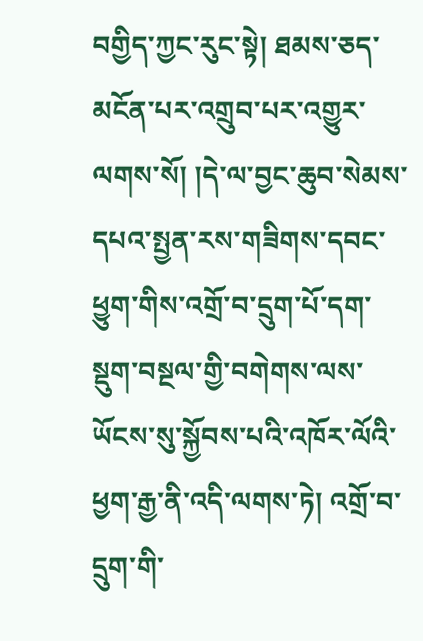བགྱིད་ཀྱང་རུང་སྟེ། ཐམས་ཅད་མངོན་པར་འགྲུབ་པར་འགྱུར་ལགས་སོ། །དེ་ལ་བྱང་ཆུབ་སེམས་དཔའ་སྤྱན་རས་གཟིགས་དབང་ཕྱུག་གིས་འགྲོ་བ་དྲུག་པོ་དག་སྡུག་བསྔལ་གྱི་བགེགས་ལས་ཡོངས་སུ་སྐྱོབས་པའི་འཁོར་ལོའི་ཕྱག་རྒྱ་ནི་འདི་ལགས་ཏེ། འགྲོ་བ་དྲུག་གི་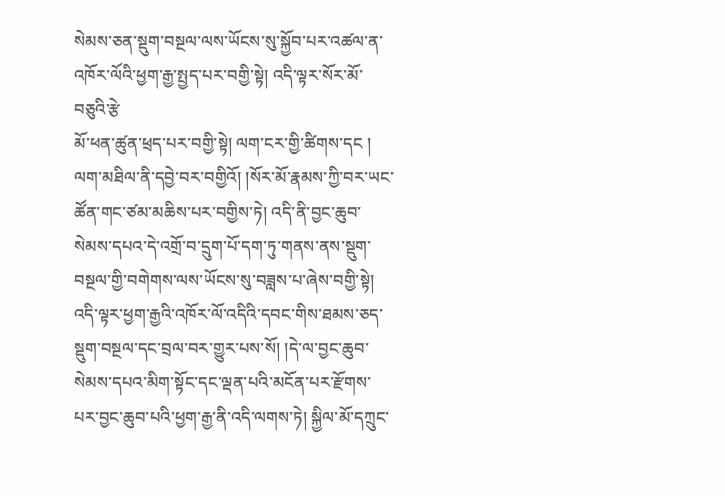སེམས་ཅན་སྡུག་བསྔལ་ལས་ཡོངས་སུ་སྐྱོབ་པར་འཚལ་ན་འཁོར་ལོའི་ཕྱག་རྒྱ་སྤྱད་པར་བགྱི་སྟེ། འདི་ལྟར་སོར་མོ་བཅུའི་རྩེ
མོ་ཕན་ཚུན་ཕྲད་པར་བགྱི་སྟེ། ལག་ངར་གྱི་ཚིགས་དང ། ལག་མཐིལ་ནི་དབྱེ་བར་བགྱིའོ། །སོར་མོ་རྣམས་ཀྱི་བར་ཡང་ཚོན་གང་ཙམ་མཆིས་པར་བགྱིས་ཏེ། འདི་ནི་བྱང་ཆུབ་སེམས་དཔའ་དེ་འགྲོ་བ་དྲུག་པོ་དག་ཏུ་གནས་ནས་སྡུག་བསྔལ་གྱི་བགེགས་ལས་ཡོངས་སུ་བཟླས་པ་ཞེས་བགྱི་སྟེ། འདི་ལྟར་ཕྱག་རྒྱའི་འཁོར་ལོ་འདིའི་དབང་གིས་ཐམས་ཅད་སྡུག་བསྔལ་དང་བྲལ་བར་གྱུར་པས་སོ། །དེ་ལ་བྱང་ཆུབ་སེམས་དཔའ་མིག་སྟོང་དང་ལྡན་པའི་མངོན་པར་རྫོགས་པར་བྱང་ཆུབ་པའི་ཕྱག་རྒྱ་ནི་འདི་ལགས་ཏེ། སྐྱིལ་མོ་དཀྲུང་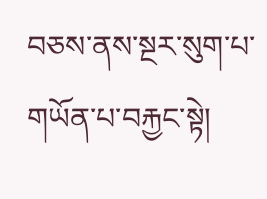བཅས་ནས་སྔར་སུག་པ་གཡོན་པ་བརྐྱང་སྟེ།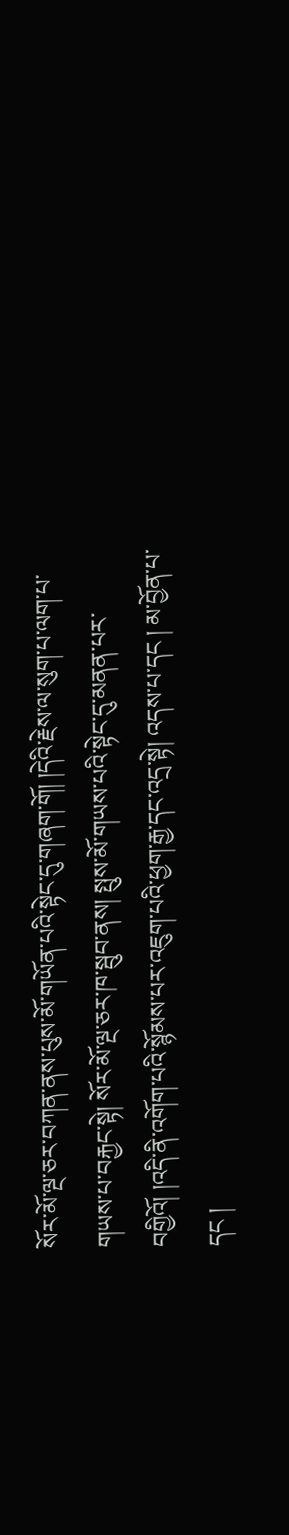སོར་མོ་ལྔ་ཅར་བཀན་ནས་པུས་མོ་གཡོན་པའི་སྟེང་དུ་གཞག་གོ། །དེའི་རྗེས་ལ་སུག་པ་ལག་པ་གཡས་པ་བརྐྱང་སྟེ། སོར་མོ་ལྔ་ཅར་ཁ་སྦུབ་ནས། སྤུས་མོ་གཡས་པའི་སྟེང་དུ་མནན་པར་བགྱིའོ། །འདི་ནི་འགོག་པའི་སྙོམས་པར་འཇུག་པའི་ཕྱག་རྒྱ་དང་འདྲ་སྟེ། འདས་པ་དང ། མ་བྱོན་པ་དང །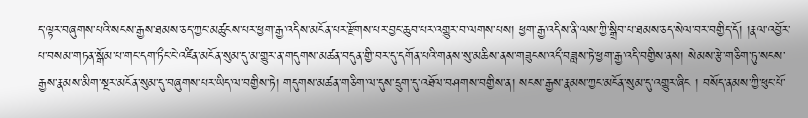ད་ལྟར་བཞུགས་པའི་སངས་རྒྱས་ཐམས་ཅད་ཀྱང་མཚུངས་པར་ཕྱག་རྒྱ་འདིས་མངོན་པར་རྫོགས་པར་བྱང་ཆུབ་པར་འགྱུར་བ་ལགས་པས། ཕྱག་རྒྱ་འདིས་ནི་ལས་ཀྱི་སྒྲིབ་པ་ཐམས་ཅད་སེལ་བར་བགྱིད་དོ། །རྣལ་འབྱོར་པ་བསམ་གཏན་སྒོམ་པ་གང་དག་ཏྀང་ངེ་འཛིན་མངོན་སུམ་དུ་མ་གྱུར་ན་གདུགས་མཚན་བདུན་གྱི་བར་དུ་དགོན་པའི་གནས་སུ་མཆིས་ནས་གཟུངས་འདྀ་བཟླས་ཏེ་ཕྱག་རྒྱ་འདི་བགྱིས་ནས། སེམས་རྩེ་གཅིག་ཏུ་སངས་རྒྱས་རྣམས་མིག་སྔར་མངོན་སུམ་དུ་བཞུགས་པར་ཡིད་ལ་བགྱིས་ཏེ། གདུགས་མཚན་གཅིག་ལ་དུས་དྲུག་དུ་འཐོལ་བཤགས་བགྱིས་ན། སངས་རྒྱས་རྣམས་ཀྱང་མངོན་སུམ་དུ་འགྱུར་ཞིང ། བསོད་ནམས་ཀྱི་ཕུང་པོ་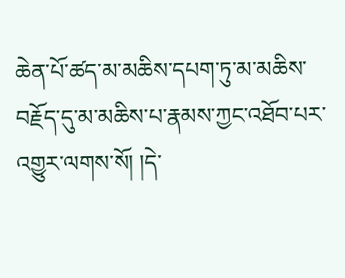ཆེན་པོ་ཚད་མ་མཆིས་དཔག་ཏུ་མ་མཆིས་བརྗོད་དུ་མ་མཆིས་པ་རྣམས་ཀྱང་འཐོབ་པར་འགྱུར་ལགས་སོ། །དེ་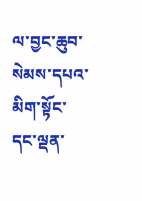ལ་བྱང་ཆུབ་སེམས་དཔའ་མིག་སྟོང་དང་ལྡན་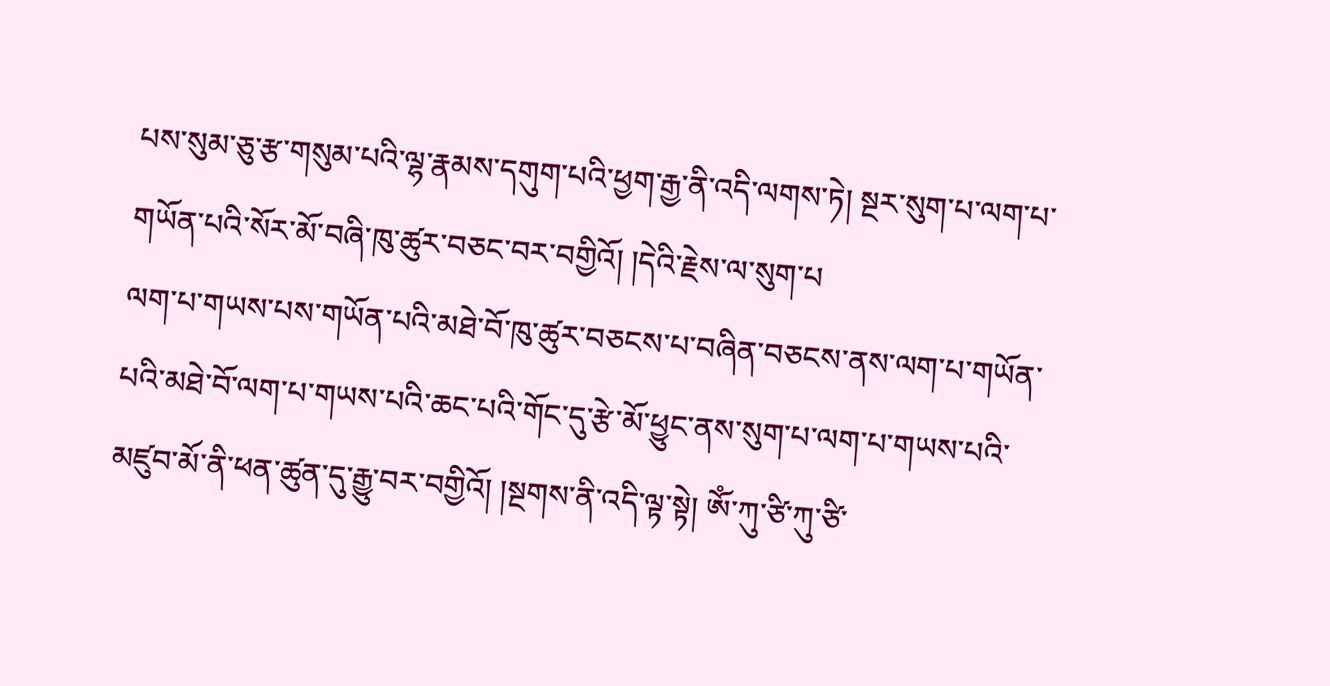པས་སུམ་ཅུ་རྩ་གསུམ་པའི་ལྷ་རྣམས་དགུག་པའི་ཕྱག་རྒྱ་ནི་འདི་ལགས་ཏེ། སྔར་སུག་པ་ལག་པ་གཡོན་པའི་སོར་མོ་བཞི་ཁུ་ཚུར་བཅང་བར་བགྱིའོ། །དེའི་རྗེས་ལ་སུག་པ
ལག་པ་གཡས་པས་གཡོན་པའི་མཐེ་བོ་ཁུ་ཚུར་བཅངས་པ་བཞིན་བཅངས་ནས་ལག་པ་གཡོན་པའི་མཐེ་བོ་ལག་པ་གཡས་པའི་ཆང་པའི་གོང་དུ་རྩེ་མོ་ཕྱུང་ནས་སུག་པ་ལག་པ་གཡས་པའི་མཛུབ་མོ་ནི་ཕན་ཚུན་དུ་རྒྱུ་བར་བགྱིའོ། །སྔགས་ནི་འདི་ལྟ་སྟེ། ཨོཾ་ཀུ་ཙི་ཀུ་ཙི་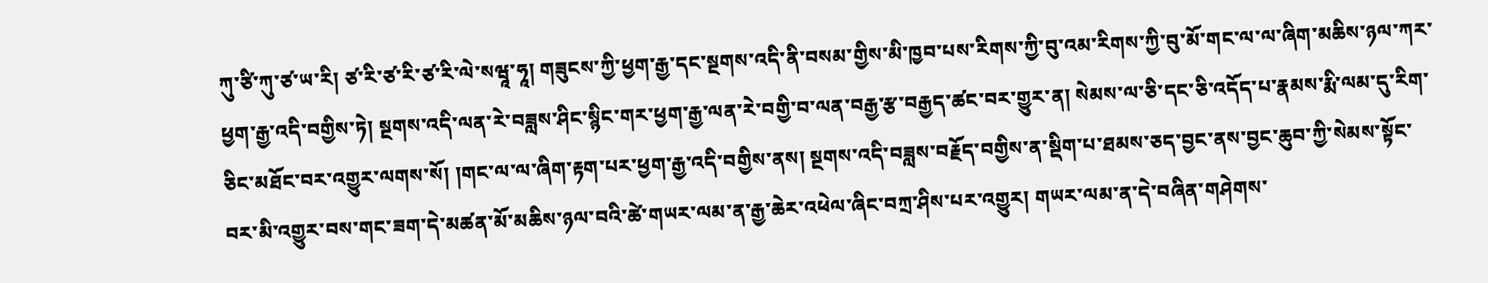ཀུ་ཙི་ཀུ་ཙ་ཡ་རི། ཙ་རི་ཙ་རི་ཙ་རི་ལེ་སཝཱ་ཧཱ། གཟུངས་ཀྱི་ཕྱག་རྒྱ་དང་སྔགས་འདི་ནི་བསམ་གྱིས་མི་ཁྱབ་པས་རིགས་ཀྱི་བུ་འམ་རིགས་ཀྱི་བུ་མོ་གང་ལ་ལ་ཞིག་མཆིས་ཉལ་ཀར་ཕྱག་རྒྱ་འདི་བགྱིས་ཏེ། སྔགས་འདི་ལན་རེ་བཟླས་ཤིང་སྙིང་གར་ཕྱག་རྒྱ་ལན་རེ་བགྱི་བ་ལན་བརྒྱ་རྩ་བརྒྱད་ཚང་བར་གྱུར་ན། སེམས་ལ་ཅི་དང་ཅི་འདོད་པ་རྣམས་རྨི་ལམ་དུ་རིག་ཅིང་མཐོང་བར་འགྱུར་ལགས་སོ། །གང་ལ་ལ་ཞིག་རྟག་པར་ཕྱག་རྒྱ་འདི་བགྱིས་ནས། སྔགས་འདི་བཟླས་བརྗོད་བགྱིས་ན་སྡིག་པ་ཐམས་ཅད་བྱང་ནས་བྱང་ཆུབ་ཀྱི་སེམས་སྟོང་བར་མི་འགྱུར་བས་གང་ཟག་དེ་མཚན་མོ་མཆིས་ཉལ་བའི་ཚེ་གཡར་ལམ་ན་རྒྱ་ཆེར་འཕེལ་ཞིང་བཀྲ་ཤིས་པར་འགྱུར། གཡར་ལམ་ན་དེ་བཞིན་གཤེགས་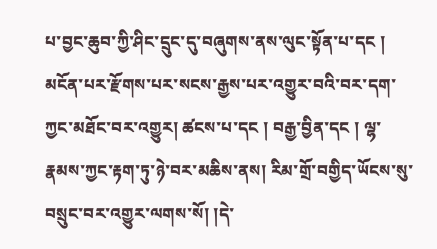པ་བྱང་ཆུབ་ཀྱི་ཤིང་དྲུང་དུ་བཞུགས་ནས་ལུང་སྟོན་པ་དང ། མངོན་པར་རྫོགས་པར་སངས་རྒྱས་པར་འགྱུར་བའི་བར་དག་ཀྱང་མཐོང་བར་འགྱུར། ཚངས་པ་དང ། བརྒྱ་བྱིན་དང ། ལྷ་རྣམས་ཀྱང་རྟག་ཏུ་ཉེ་བར་མཆིས་ནས། རིམ་གྲོ་བགྱིད་ཡོངས་སུ་བསྲུང་བར་འགྱུར་ལགས་སོ། །དེ་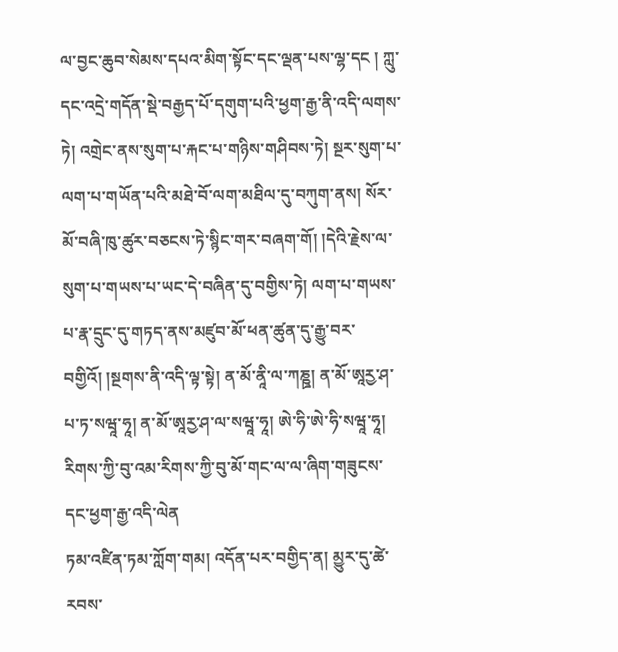ལ་བྱང་ཆུབ་སེམས་དཔའ་མིག་སྟོང་དང་ལྡན་པས་ལྷ་དང ། ཀླུ་དང་འདྲེ་གདོན་སྡེ་བརྒྱད་པོ་དགུག་པའི་ཕྱག་རྒྱ་ནི་འདི་ལགས་ཏེ། འགྲེང་ནས་སུག་པ་རྐང་པ་གཉིས་གཤིབས་ཏེ། སྔར་སུག་པ་ལག་པ་གཡོན་པའི་མཐེ་བོ་ལག་མཐིལ་དུ་བཀུག་ནས། སོར་མོ་བཞི་ཁུ་ཚུར་བཅངས་ཏེ་སྙིང་གར་བཞག་གོ། །དེའི་རྗེས་ལ་སུག་པ་གཡས་པ་ཡང་དེ་བཞིན་དུ་བགྱིས་ཏེ། ལག་པ་གཡས་པ་རྣ་དྲུང་དུ་གཏད་ནས་མཛུབ་མོ་ཕན་ཚུན་དུ་རྒྱུ་བར་བགྱིའོ། །སྔགས་ནི་འདི་ལྟ་སྟེ། ན་མོ་ནཱི་ལ་ཀཎྛ། ན་མོ་ཨཱརྱ་ཤ་པ་ཏ་སཝཱ་ཧཱ། ན་མོ་ཨཱརྱ་ཤ་ལ་སཝཱ་ཧཱ། ཨེ་ཧི་ཨེ་ཧི་སཝཱ་ཧཱ། རིགས་ཀྱི་བུ་འམ་རིགས་ཀྱི་བུ་མོ་གང་ལ་ལ་ཞིག་གཟུངས་དང་ཕྱག་རྒྱ་འདི་ལེན
ཏམ་འཛིན་ཏམ་ཀློག་གམ། འདོན་པར་བགྱིད་ན། མྱུར་དུ་ཚེ་རབས་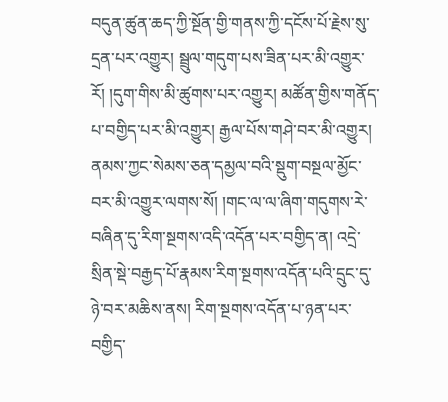བདུན་ཚུན་ཆད་ཀྱི་སྔོན་གྱི་གནས་ཀྱི་དངོས་པོ་རྗེས་སུ་དྲན་པར་འགྱུར། སྦྲུལ་གདུག་པས་ཟིན་པར་མི་འགྱུར་རོ། །དུག་གིས་མི་ཚུགས་པར་འགྱུར། མཚོན་གྱིས་གནོད་པ་བགྱིད་པར་མི་འགྱུར། རྒྱལ་པོས་གཤེ་བར་མི་འགྱུར། ནམས་ཀྱང་སེམས་ཅན་དམྱལ་བའི་སྡུག་བསྔལ་མྱོང་བར་མི་འགྱུར་ལགས་སོ། །གང་ལ་ལ་ཞིག་གདུགས་རེ་བཞིན་དུ་རིག་སྔགས་འདི་འདོན་པར་བགྱིད་ན། འདྲེ་སྲིན་སྡེ་བརྒྱད་པོ་རྣམས་རིག་སྔགས་འདོན་པའི་དྲུང་དུ་ཉེ་བར་མཆིས་ནས། རིག་སྔགས་འདོན་པ་ཉན་པར་བགྱིད་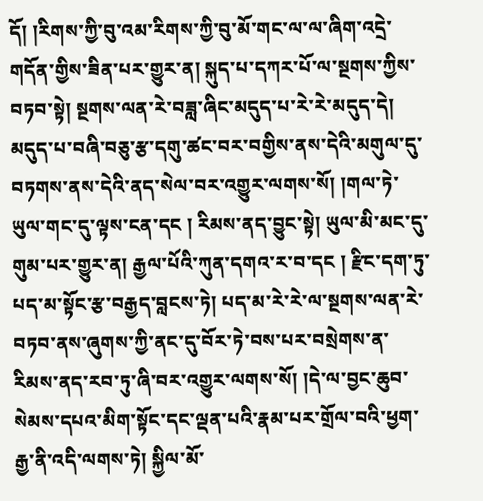དོ། །རིགས་ཀྱི་བུ་འམ་རིགས་ཀྱི་བུ་མོ་གང་ལ་ལ་ཞིག་འདྲེ་གདོན་གྱིས་ཟིན་པར་གྱུར་ན། སྐུད་པ་དཀར་པོ་ལ་སྔགས་ཀྱིས་བཏབ་སྟེ། སྔགས་ལན་རེ་བཟླ་ཞིང་མདུད་པ་རེ་རེ་མདུད་དེ། མདུད་པ་བཞི་བཅུ་རྩ་དགུ་ཚང་བར་བགྱིས་ནས་དེའི་མགུལ་དུ་བཏགས་ནས་དེའི་ནད་སེལ་བར་འགྱུར་ལགས་སོ། །གལ་ཏེ་ཡུལ་གང་དུ་ལྟས་ངན་དང ། རིམས་ནད་བྱུང་སྟེ། ཡུལ་མི་མང་དུ་གུམ་པར་གྱུར་ན། རྒྱལ་པོའི་ཀུན་དགའ་ར་བ་དང ། རྫིང་དག་ཏུ་པད་མ་སྟོང་རྩ་བརྒྱད་བླངས་ཏེ། པད་མ་རེ་རེ་ལ་སྔགས་ལན་རེ་བཏབ་ནས་ཞུགས་ཀྱི་ནང་དུ་བོར་ཏེ་བས་པར་བསྲེགས་ན་རིམས་ནད་རབ་ཏུ་ཞི་བར་འགྱུར་ལགས་སོ། །དེ་ལ་བྱང་ཆུབ་སེམས་དཔའ་མིག་སྟོང་དང་ལྡན་པའི་རྣམ་པར་གྲོལ་བའི་ཕྱག་རྒྱ་ནི་འདི་ལགས་ཏེ། སྐྱིལ་མོ་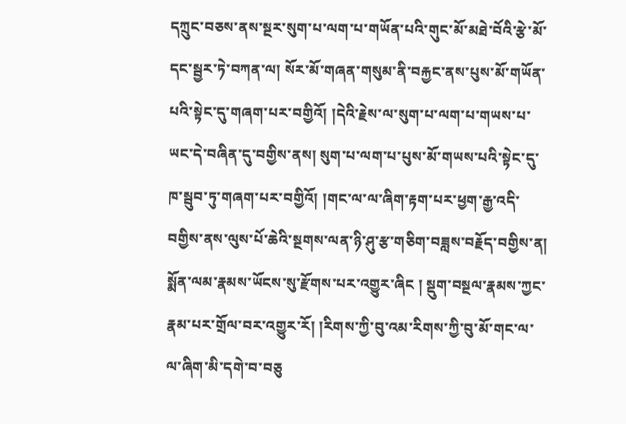དཀྲུང་བཅས་ནས་སྔར་སུག་པ་ལག་པ་གཡོན་པའི་གུང་མོ་མཐེ་བོའི་རྩེ་མོ་དང་སྦྱར་ཏེ་བཀན་ལ། སོར་མོ་གཞན་གསུམ་ནི་བརྐྱང་ནས་པུས་མོ་གཡོན་པའི་སྟེང་དུ་གཞག་པར་བགྱིའོ། །དེའི་རྗེས་ལ་སུག་པ་ལག་པ་གཡས་པ་ཡང་དེ་བཞིན་དུ་བགྱིས་ནས། སུག་པ་ལག་པ་པུས་མོ་གཡས་པའི་སྟེང་དུ་ཁ་སྦུབ་ཏུ་གཞག་པར་བགྱིའོ། །གང་ལ་ལ་ཞིག་རྟག་པར་ཕྱག་རྒྱ་འདི་བགྱིས་ནས་ལུས་པོ་ཆེའི་སྔགས་ལན་ཉི་ཤུ་རྩ་གཅིག་བཟླས་བརྗོད་བགྱིས་ན། སྨོན་ལམ་རྣམས་ཡོངས་སུ་རྫོགས་པར་འགྱུར་ཞིང ། སྡུག་བསྔལ་རྣམས་ཀྱང་རྣམ་པར་གྲོལ་བར་འགྱུར་རོ། །རིགས་ཀྱི་བུ་འམ་རིགས་ཀྱི་བུ་མོ་གང་ལ་ལ་ཞིག་མི་དགེ་བ་བཅུ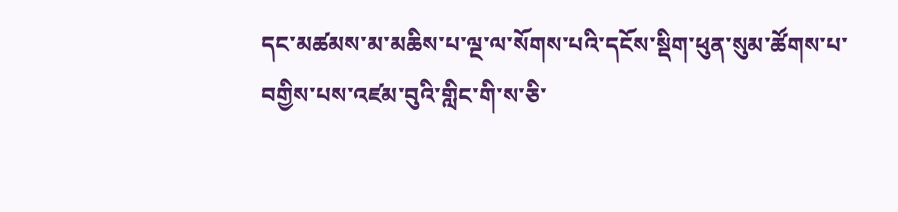དང་མཚམས་མ་མཆིས་པ་ལྔ་ལ་སོགས་པའི་དངོས་སྡིག་ཕུན་སུམ་ཚོགས་པ་བགྱིས་པས་འཛམ་བུའི་གླིང་གི་ས་ཅི་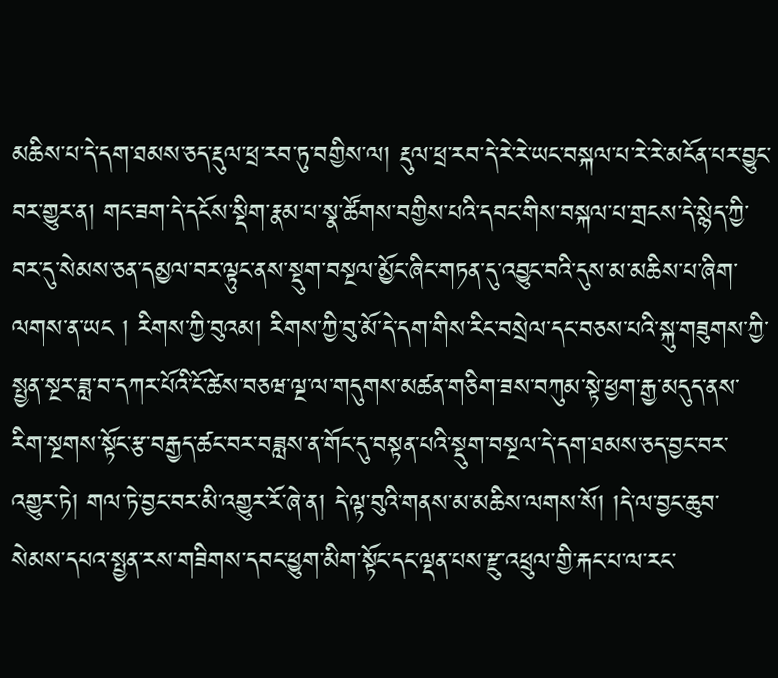མཆིས་པ་དེ་དག་ཐམས་ཅད་རྡུལ་ཕྲ་རབ་ཏུ་བགྱིས་ལ། རྡུལ་ཕྲ་རབ་དེ་རེ་རེ་ཡང་བསྐལ་པ་རེ་རེ་མངོན་པར་བྱུང་བར་གྱུར་ན། གང་ཟག་དེ་དངོས་སྡིག་རྣམ་པ་སྣ་ཚོགས་བགྱིས་པའི་དབང་གིས་བསྐལ་པ་གྲངས་དེ་སྙེད་ཀྱི་བར་དུ་སེམས་ཅན་དམྱལ་བར་ལྟུང་ནས་སྡུག་བསྔལ་མྱོང་ཞིང་གཏན་དུ་འབྱུང་བའི་དུས་མ་མཆིས་པ་ཞིག་ལགས་ན་ཡང ། རིགས་ཀྱི་བུའམ། རིགས་ཀྱི་བུ་མོ་དེ་དག་གིས་རིང་བསྲེལ་དང་བཅས་པའི་སྐུ་གཟུགས་ཀྱི་སྤྱན་སྔར་ཟླ་བ་དཀར་པོའི་ངོ་ཚེས་བཅཝ་ལྔ་ལ་གདུགས་མཚན་གཅིག་ཟས་བཀུམ་སྟེ་ཕྱག་རྒྱ་མདུད་ནས་རིག་སྔགས་སྟོང་རྩ་བརྒྱད་ཚང་བར་བཟླས་ན་གོང་དུ་བསྟན་པའི་སྡུག་བསྔལ་དེ་དག་ཐམས་ཅད་བྱང་བར་འགྱུར་ཏེ། གལ་ཏེ་བྱང་བར་མི་འགྱུར་རོ་ཞེ་ན། དེ་ལྟ་བུའི་གནས་མ་མཆིས་ལགས་སོ། །དེ་ལ་བྱང་ཆུབ་སེམས་དཔའ་སྤྱན་རས་གཟིགས་དབང་ཕྱུག་མིག་སྟོང་དང་ལྡན་པས་རྫུ་འཕྲུལ་གྱི་རྐང་པ་ལ་རང་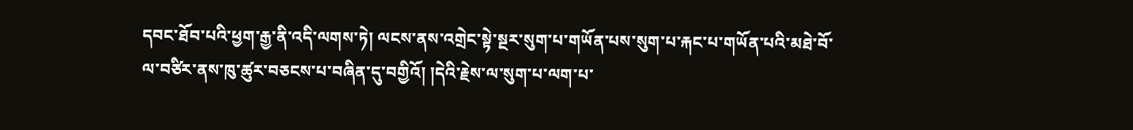དབང་ཐོབ་པའི་ཕྱག་རྒྱ་ནི་འདི་ལགས་ཏེ། ལངས་ནས་འགྲེང་སྟེ་སྔར་སུག་པ་གཡོན་པས་སུག་པ་རྐང་པ་གཡོན་པའི་མཐེ་བོ་ལ་བཙིར་ནས་ཁུ་ཚུར་བཅངས་པ་བཞིན་དུ་བགྱིའོ། །དེའི་རྗེས་ལ་སུག་པ་ལག་པ་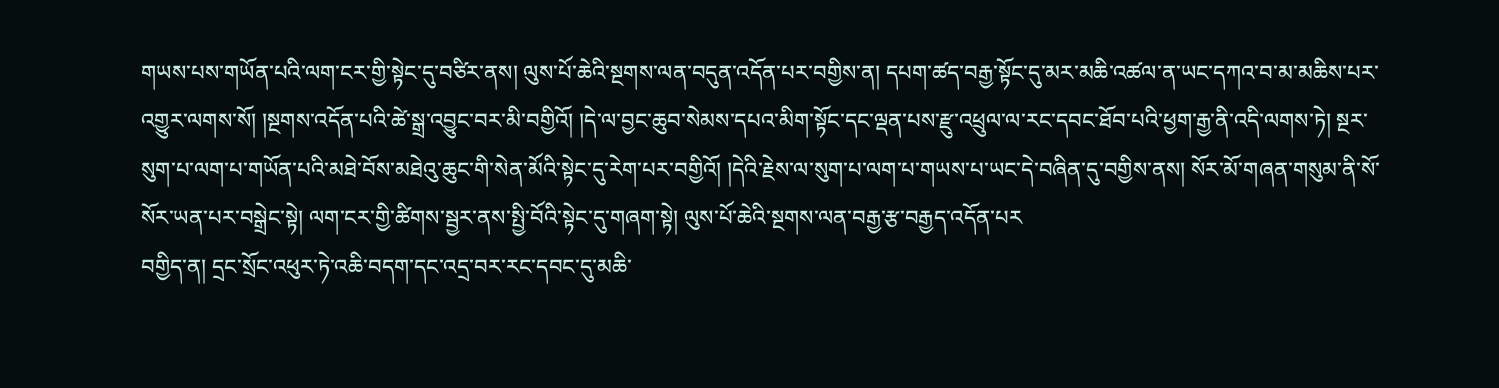གཡས་པས་གཡོན་པའི་ལག་ངར་གྱི་སྟེང་དུ་བཙིར་ནས། ལུས་པོ་ཆེའི་སྔགས་ལན་བདུན་འདོན་པར་བགྱིས་ན། དཔག་ཚད་བརྒྱ་སྟོང་དུ་མར་མཆི་འཚལ་ན་ཡང་དཀའ་བ་མ་མཆིས་པར་འགྱུར་ལགས་སོ། །སྔགས་འདོན་པའི་ཚེ་སྒྲ་འབྱུང་བར་མི་བགྱིའོ། །དེ་ལ་བྱང་ཆུབ་སེམས་དཔའ་མིག་སྟོང་དང་ལྡན་པས་རྫུ་འཕྲུལ་ལ་རང་དབང་ཐོབ་པའི་ཕྱག་རྒྱ་ནི་འདི་ལགས་ཏེ། སྔར་སུག་པ་ལག་པ་གཡོན་པའི་མཐེ་བོས་མཐེའུ་ཆུང་གི་སེན་མོའི་སྟེང་དུ་རེག་པར་བགྱིའོ། །དེའི་རྗེས་ལ་སུག་པ་ལག་པ་གཡས་པ་ཡང་དེ་བཞིན་དུ་བགྱིས་ནས། སོར་མོ་གཞན་གསུམ་ནི་སོ་སོར་ཡན་པར་བསྒྲེང་སྟེ། ལག་ངར་གྱི་ཚིགས་སྦྱར་ནས་སྤྱི་བོའི་སྟེང་དུ་གཞག་སྟེ། ལུས་པོ་ཆེའི་སྔགས་ལན་བརྒྱ་རྩ་བརྒྱད་འདོན་པར
བགྱིད་ན། དྲང་སྲོང་འཕུར་ཏེ་འཆི་བདག་དང་འདྲ་བར་རང་དབང་དུ་མཆི་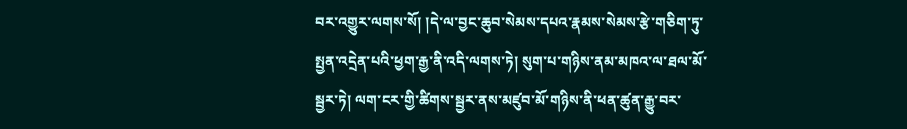བར་འགྱུར་ལགས་སོ། །དེ་ལ་བྱང་ཆུབ་སེམས་དཔའ་རྣམས་སེམས་རྩེ་གཅིག་ཏུ་སྤྱན་འདྲེན་པའི་ཕྱག་རྒྱ་ནི་འདི་ལགས་ཏེ། སུག་པ་གཉིས་ནམ་མཁའ་ལ་ཐལ་མོ་སྦྱར་ཏེ། ལག་ངར་གྱི་ཚིགས་སྦྱར་ནས་མཛུབ་མོ་གཉིས་ནི་ཕན་ཚུན་རྒྱུ་བར་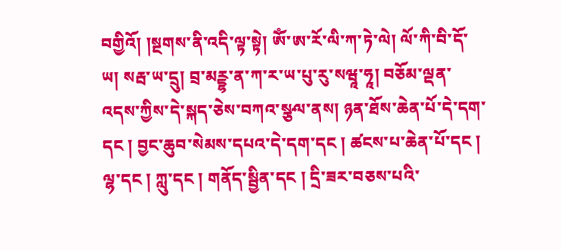བགྱིའོ། །སྔགས་ནི་འདི་ལྟ་སྟེ། ཨོཾ་ཨ་རོ་ལི་ཀ་ཏེ་ལེ། ལོ་ཀི་བི་དོ་ཡ། སརྦ་ཡ་དྲུ། བྲ་མཪྡྷ་ན་ཀ་ར་ཡ་པུ་རུ་སཝཱ་ཧཱ། བཅོམ་ལྡན་འདས་ཀྱིས་དེ་སྐད་ཅེས་བཀའ་སྩལ་ནས། ཉན་ཐོས་ཆེན་པོ་དེ་དག་དང ། བྱང་ཆུབ་སེམས་དཔའ་དེ་དག་དང ། ཚངས་པ་ཆེན་པོ་དང ། ལྷ་དང ། ཀླུ་དང ། གནོད་སྦྱིན་དང ། དྲི་ཟར་བཅས་པའི་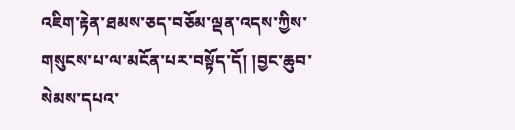འཇིག་རྟེན་ཐམས་ཅད་བཅོམ་ལྡན་འདས་ཀྱིས་གསུངས་པ་ལ་མངོན་པར་བསྟོད་དོ། །བྱང་ཆུབ་སེམས་དཔའ་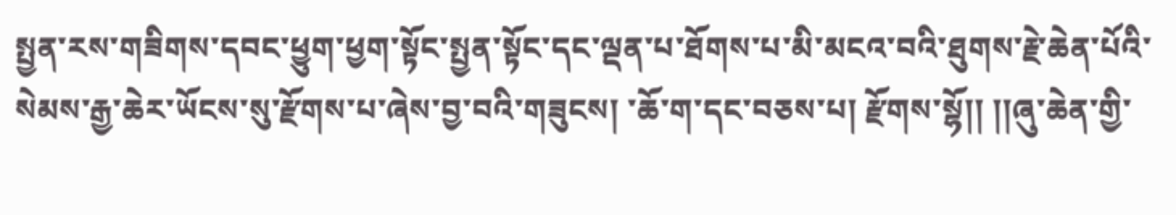སྤྱན་རས་གཟིགས་དབང་ཕྱུག་ཕྱག་སྟོང་སྤྱན་སྟོང་དང་ལྡན་པ་ཐོགས་པ་མི་མངའ་བའི་ཐུགས་རྗེ་ཆེན་པོའི་སེམས་རྒྱ་ཆེར་ཡོངས་སུ་རྫོགས་པ་ཞེས་བྱ་བའི་གཟུངས། ་ཆོ་ག་དང་བཅས་པ། རྫོགས་སྷོ།། །།ཞུ་ཆེན་གྱི་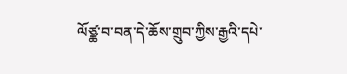ལོཙྪ་བ་བན་དེ་ཆོས་གྲུབ་ཀྱིས་རྒྱའི་དཔེ་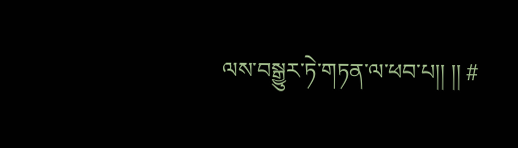ལས་བསྒྱུར་ཏེ་གཏན་ལ་ཕབ་པ།། །། #